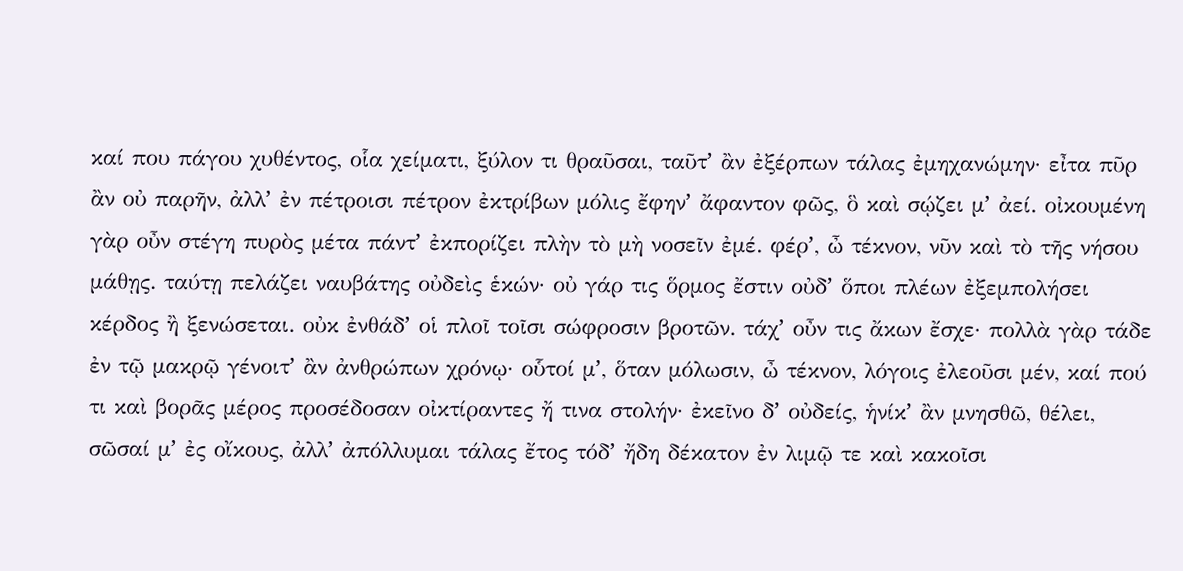καί που πάγου χυθέντος, οἷα χείματι, ξύλον τι θραῦσαι, ταῦτʼ ἂν ἐξέρπων τάλας ἐμηχανώμην· εἶτα πῦρ ἂν οὐ παρῆν, ἀλλʼ ἐν πέτροισι πέτρον ἐκτρίβων μόλις ἔφηνʼ ἄφαντον φῶς, ὃ καὶ σῴζει μʼ ἀεί. οἰκουμένη γὰρ οὖν στέγη πυρὸς μέτα πάντʼ ἐκπορίζει πλὴν τὸ μὴ νοσεῖν ἐμέ. φέρʼ, ὦ τέκνον, νῦν καὶ τὸ τῆς νήσου μάθῃς. ταύτῃ πελάζει ναυβάτης οὐδεὶς ἑκών· οὐ γάρ τις ὅρμος ἔστιν οὐδʼ ὅποι πλέων ἐξεμπολήσει κέρδος ἢ ξενώσεται. οὐκ ἐνθάδʼ οἱ πλοῖ τοῖσι σώφροσιν βροτῶν. τάχʼ οὖν τις ἄκων ἔσχε· πολλὰ γὰρ τάδε ἐν τῷ μακρῷ γένοιτʼ ἂν ἀνθρώπων χρόνῳ· οὗτοί μʼ, ὅταν μόλωσιν, ὦ τέκνον, λόγοις ἐλεοῦσι μέν, καί πού τι καὶ βορᾶς μέρος προσέδοσαν οἰκτίραντες ἤ τινα στολήν· ἐκεῖνο δʼ οὐδείς, ἡνίκʼ ἂν μνησθῶ, θέλει, σῶσαί μʼ ἐς οἴκους, ἀλλʼ ἀπόλλυμαι τάλας ἔτος τόδʼ ἤδη δέκατον ἐν λιμῷ τε καὶ κακοῖσι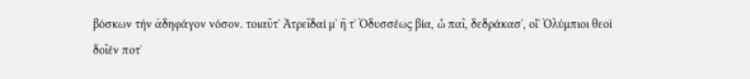βόσκων τὴν ἀδηφάγον νόσον. τοιαῦτʼ Ἀτρεῖδαί μʼ ἥ τʼ Ὀδυσσέως βία, ὦ παῖ, δεδράκασʼ, οἷʼ Ὀλύμπιοι θεοὶ δοῖέν ποτʼ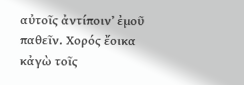αὐτοῖς ἀντίποινʼ ἐμοῦ παθεῖν. Χορός ἔοικα κἀγὼ τοῖς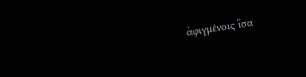ἀφιγμένοις ἴσα